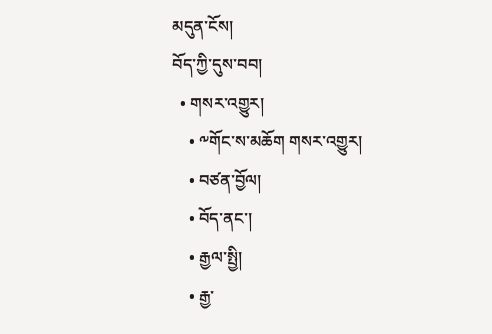མདུན་ངོས།
བོད་ཀྱི་དུས་བབ།
  • གསར་འགྱུར།
    • ༸གོང་ས་མཆོག གསར་འགྱུར།
    • བཙན་བྱོལ།
    • བོད་ནང་།
    • རྒྱལ་སྤྱི།
    • རྒྱ་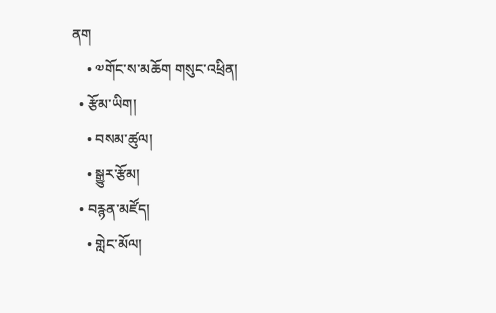ནག
    • ༧གོང་ས་མཆོག གསུང་འཕྲིན།
  • རྩོམ་ཡིག།
    • བསམ་ཚུལ།
    • སྒྱུར་རྩོམ།
  • བརྙན་མཛོད།
    • གླེང་མོལ།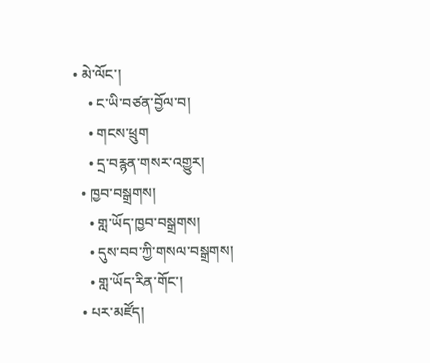• མེ་ལོང་།
    • ང་ཡི་བཙན་བྱོལ་བ།
    • གངས་ཕྲུག
    • དྲ་བརྙན་གསར་འགྱུར།
  • ཁྱབ་བསྒྲགས།
    • གླ་ཡོད་ཁྱབ་བསྒྲགས།
    • དུས་བབ་ཀྱི་གསལ་བསྒྲགས།
    • གླ་ཡོད་རིན་གོང་།
  • པར་མཛོད།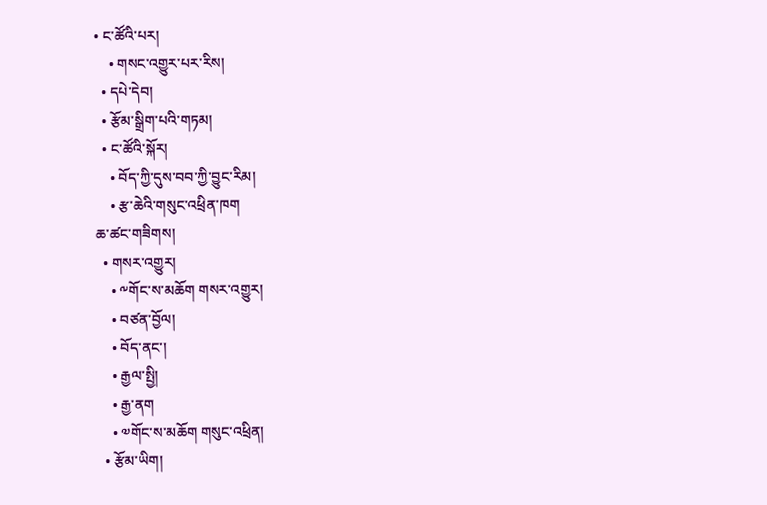• ང་ཚོའི་པར།
    • གསང་འགྱུར་པར་རིས།
  • དཔེ་དེབ།
  • རྩོམ་སྒྲིག་པའི་གཏམ།
  • ང་ཚོའི་སྐོར།
    • བོད་ཀྱི་དུས་བབ་ཀྱི་བྱུང་རིམ།
    • རྩ་ཆེའི་གསུང་འཕྲིན་ཁག
ཆ་ཚང་གཟིགས།
  • གསར་འགྱུར།
    • ༸གོང་ས་མཆོག གསར་འགྱུར།
    • བཙན་བྱོལ།
    • བོད་ནང་།
    • རྒྱལ་སྤྱི།
    • རྒྱ་ནག
    • ༧གོང་ས་མཆོག གསུང་འཕྲིན།
  • རྩོམ་ཡིག།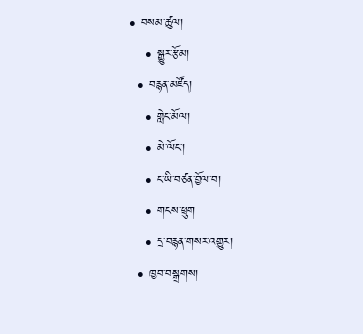• བསམ་ཚུལ།
    • སྒྱུར་རྩོམ།
  • བརྙན་མཛོད།
    • གླེང་མོལ།
    • མེ་ལོང་།
    • ང་ཡི་བཙན་བྱོལ་བ།
    • གངས་ཕྲུག
    • དྲ་བརྙན་གསར་འགྱུར།
  • ཁྱབ་བསྒྲགས།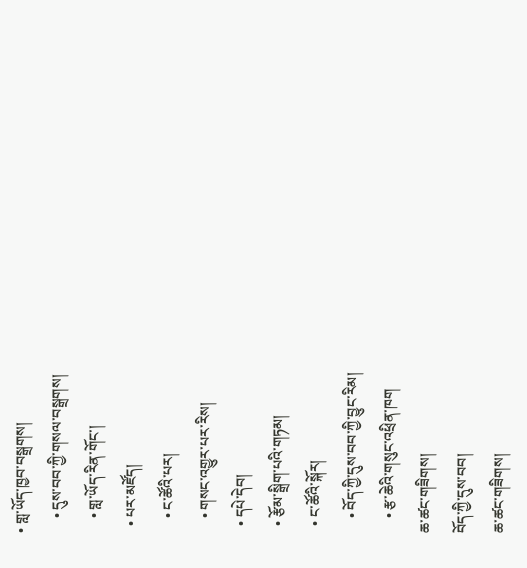• གླ་ཡོད་ཁྱབ་བསྒྲགས།
    • དུས་བབ་ཀྱི་གསལ་བསྒྲགས།
    • གླ་ཡོད་རིན་གོང་།
  • པར་མཛོད།
    • ང་ཚོའི་པར།
    • གསང་འགྱུར་པར་རིས།
  • དཔེ་དེབ།
  • རྩོམ་སྒྲིག་པའི་གཏམ།
  • ང་ཚོའི་སྐོར།
    • བོད་ཀྱི་དུས་བབ་ཀྱི་བྱུང་རིམ།
    • རྩ་ཆེའི་གསུང་འཕྲིན་ཁག
ཆ་ཚང་གཟིགས།
བོད་ཀྱི་དུས་བབ།
ཆ་ཚང་གཟིགས།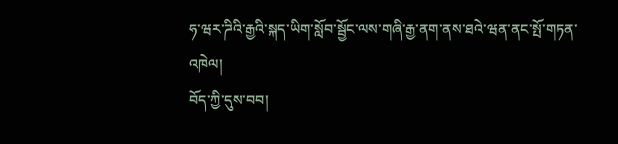ཧ་ཝར་ཌིའི་རྒྱའི་སྐད་ཡིག་སློབ་སྦྱོང་ལས་གཞི་རྒྱ་ནག་ནས་ཐའེ་ཝན་ནང་སྤོ་གཏན་འཁེལ།
བོད་ཀྱི་དུས་བབ།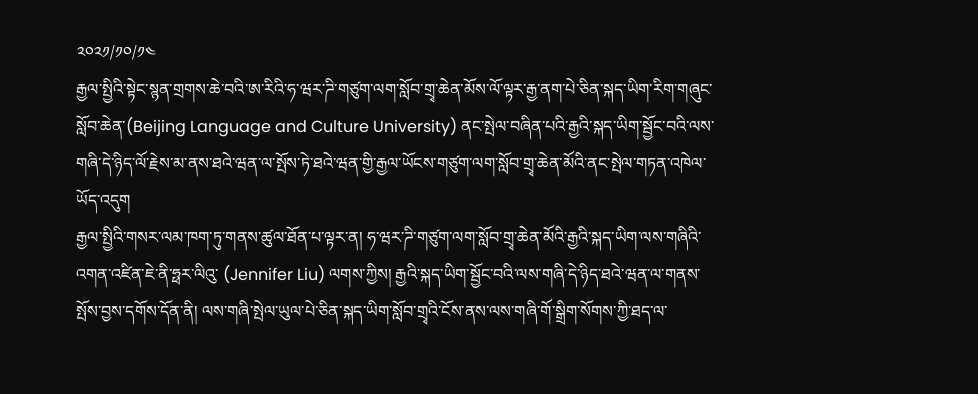༢༠༢༡/༡༠/༡༤
རྒྱལ་སྤྱིའི་སྟེང་སྙན་གྲགས་ཆེ་བའི་ཨ་རིའི་ཧ་ཝར་ཌི་གཙུག་ལག་སློབ་གྲྭ་ཆེན་མོས་ལོ་ལྟར་རྒྱ་ནག་པེ་ཅིན་སྐད་ཡིག་རིག་གཞུང་སློབ་ཆེན་(Beijing Language and Culture University) ནང་སྤེལ་བཞིན་པའི་རྒྱའི་སྐད་ཡིག་སྦྱོང་བའི་ལས་གཞི་དེ་ཉིད་ལོ་རྗེས་མ་ནས་ཐའེ་ཝན་ལ་སྤོས་ཏེ་ཐའེ་ཝན་གྱི་རྒྱལ་ཡོངས་གཙུག་ལག་སློབ་གྲྭ་ཆེན་མོའི་ནང་སྤེལ་གཏན་འཁེལ་ཡོད་འདུག
རྒྱལ་སྤྱིའི་གསར་ལམ་ཁག་ཏུ་གནས་ཚུལ་ཐོན་པ་ལྟར་ན། ཧ་ཝར་ཌི་གཙུག་ལག་སློབ་གྲྭ་ཆེན་མོའི་རྒྱའི་སྐད་ཡིག་ལས་གཞིའི་འགན་འཛིན་ཇེ་ནི་ཧྥར་ལིའུ་ (Jennifer Liu) ལགས་ཀྱིས། རྒྱའི་སྐད་ཡིག་སྦྱོང་བའི་ལས་གཞི་དེ་ཉིད་ཐའེ་ཝན་ལ་གནས་སྤོས་བྱས་དགོས་དོན་ནི། ལས་གཞི་སྤེལ་ཡུལ་པེ་ཅིན་སྐད་ཡིག་སློབ་གྲྭའི་ངོས་ནས་ལས་གཞི་གོ་སྒྲིག་སོགས་ཀྱི་ཐད་ལ་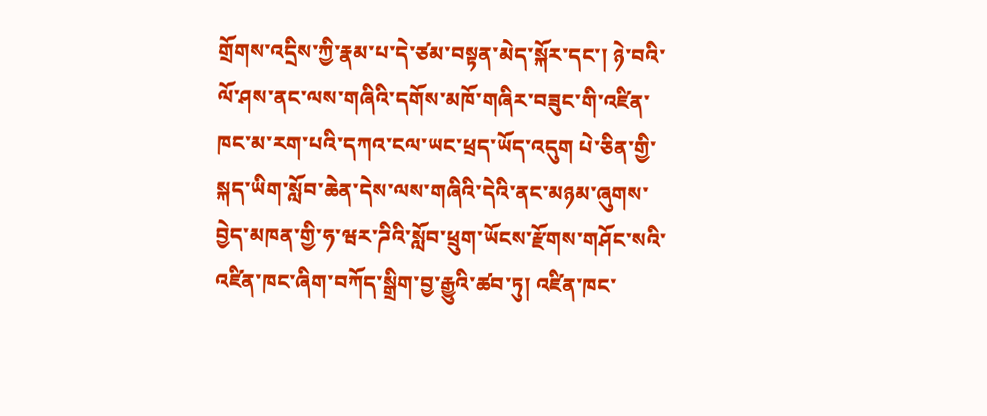གྲོགས་འདྲིས་ཀྱི་རྣམ་པ་དེ་ཙམ་བསྟན་མེད་སྐོར་དང་། ཉེ་བའི་ལོ་ཤས་ནང་ལས་གཞིའི་དགོས་མཁོ་གཞིར་བཟུང་གི་འཛིན་ཁང་མ་རག་པའི་དཀའ་ངལ་ཡང་ཕྲད་ཡོད་འདུག པེ་ཅིན་གྱི་སྐད་ཡིག་སློབ་ཆེན་དེས་ལས་གཞིའི་དེའི་ནང་མཉམ་ཞུགས་བྱེད་མཁན་གྱི་ཧ་ཝར་ཌིའི་སློབ་ཕྲུག་ཡོངས་རྫོགས་གཤོང་སའི་འཛིན་ཁང་ཞིག་བཀོད་སྒྲིག་བྱ་རྒྱུའི་ཚབ་ཏུ། འཛིན་ཁང་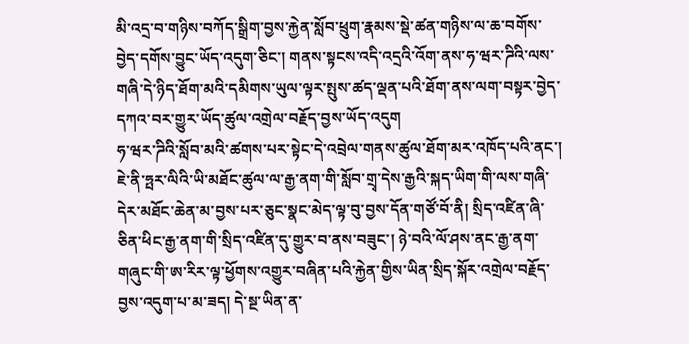མི་འདྲ་བ་གཉིས་བཀོད་སྒྲིག་བྱས་རྐྱེན་སློབ་ཕྲུག་རྣམས་སྡེ་ཚན་གཉིས་ལ་ཆ་བགོས་བྱེད་དགོས་བྱུང་ཡོད་འདུག་ཅིང་། གནས་སྟངས་འདི་འདྲའི་འོག་ནས་ཧ་ཝར་ཌིའི་ལས་གཞི་དེ་ཉིད་ཐོག་མའི་དམིགས་ཡུལ་ལྟར་སྤུས་ཚད་ལྡན་པའི་ཐོག་ནས་ལག་བསྟར་བྱེད་དཀའ་བར་གྱུར་ཡོད་ཚུལ་འགྲེལ་བརྗོད་བྱས་ཡོད་འདུག
ཧ་ཝར་ཌིའི་སློབ་མའི་ཚགས་པར་སྟེང་དེ་འབྲེལ་གནས་ཚུལ་ཐོག་མར་འཁོད་པའི་ནང་། ཇེ་ནི་ཧྤར་ལིའི་ཡི་མཐོང་ཚུལ་ལ་རྒྱ་ནག་གི་སློབ་གྲྭ་དེས་རྒྱའི་སྐད་ཡིག་གི་ལས་གཞི་དེར་མཐོང་ཆེན་མ་བྱས་པར་ཅུང་སྣང་མེད་ལྟ་བུ་བྱས་དོན་གཙོ་བོ་ནི། སྲིད་འཛིན་ཞི་ཅིན་ཕིང་རྒྱ་ནག་གི་སྲིད་འཛིན་དུ་གྱུར་བ་ནས་བཟུང་། ཉེ་བའི་ལོ་ཤས་ནང་རྒྱ་ནག་གཞུང་གི་ཨ་རིར་ལྟ་ཕྱོགས་འགྱུར་བཞིན་པའི་རྐྱེན་གྱིས་ཡིན་སྲིད་སྐོར་འགྲེལ་བརྗོད་བྱས་འདུག་པ་མ་ཟད། དེ་སྔ་ཡིན་ན་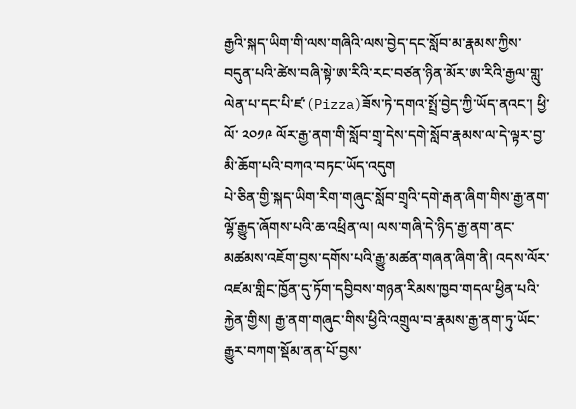རྒྱའི་སྐད་ཡིག་གི་ལས་གཞིའི་ལས་བྱེད་དང་སློབ་མ་རྣམས་ཀྱིས་བདུན་པའི་ཚེས་བཞི་སྟེ་ཨ་རིའི་རང་བཙན་ཉིན་མོར་ཨ་རིའི་རྒྱལ་གླུ་ལེན་པ་དང་པི་ཛ་(Pizza)ཟོས་ཏེ་དགའ་སྤྲོ་བྱེད་ཀྱི་ཡོད་ནའང་། ཕྱི་ལོ་ ༢༠༡༩ ལོར་རྒྱ་ནག་གི་སློབ་གྲྭ་དེས་དགེ་སློབ་རྣམས་ལ་དེ་ལྟར་བྱ་མི་ཆོག་པའི་བཀའ་བཏང་ཡོད་འདུག
པེ་ཅིན་གྱི་སྐད་ཡིག་རིག་གཞུང་སློབ་གྲྭའི་དགེ་རྒན་ཞིག་གིས་རྒྱ་ནག་ལྷོ་རྒྱུད་ཞོགས་པའི་ཆ་འཕྲིན་ལ། ལས་གཞི་དེ་ཉིད་རྒྱ་ནག་ནང་མཚམས་འཇོག་བྱས་དགོས་པའི་རྒྱུ་མཚན་གཞན་ཞིག་ནི། འདས་ལོར་འཛམ་གླིང་ཁྱོན་དུ་ཏོག་དབྱིབས་གཉན་རིམས་ཁྱབ་གདལ་ཕྱིན་པའི་རྐྱེན་གྱིས། རྒྱ་ནག་གཞུང་གིས་ཕྱིའི་འགྲུལ་བ་རྣམས་རྒྱ་ནག་ཏུ་ཡོང་རྒྱུར་བཀག་སྡོམ་ནན་པོ་བྱས་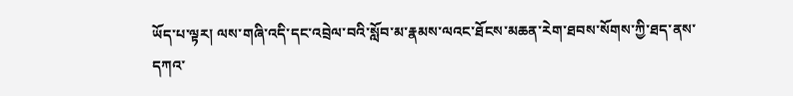ཡོད་པ་ལྟར། ལས་གཞི་འདི་དང་འབྲེལ་བའི་སློབ་མ་རྣམས་ལའང་ཐོངས་མཆན་རེག་ཐབས་སོགས་ཀྱི་ཐད་ནས་དཀའ་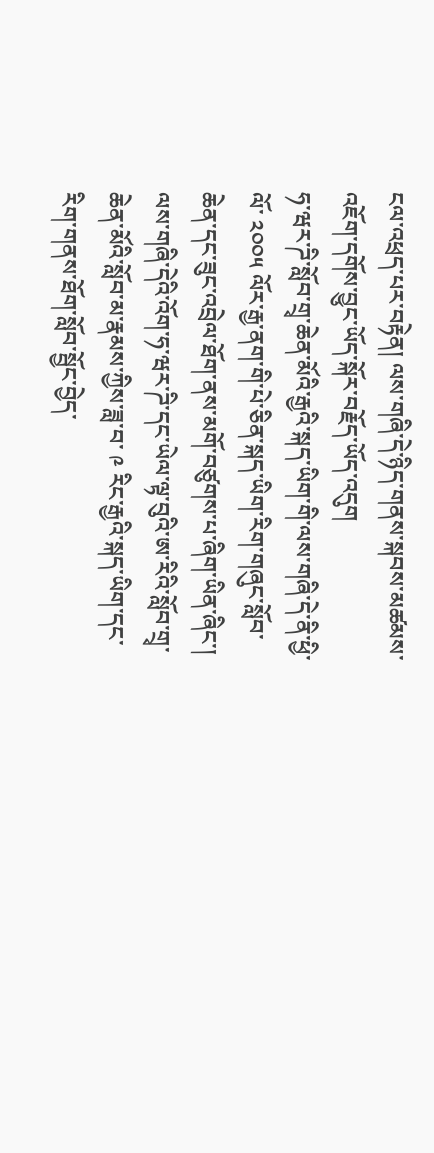ངལ་འཕྲད་པར་བརྟེན། ལས་གཞི་དེ་ཉིད་གནས་སྐབས་མཚམས་འཇོག་དགོས་བྱུང་ཡོད་སྐོར་བརྗོད་ཡོད་འདུག
ཧ་ཝར་ཌི་སློབ་གྲྭ་ཆེན་མོའི་རྒྱའི་སྐད་ཡིག་གི་ལས་གཞི་དེ་ནི་ཕྱི་ལོ་ ༢༠༠༥ ལོར་རྒྱ་ནག་གི་པེ་ཅིན་སྐད་ཡིག་རིག་གཞུང་སློབ་ཆེན་དང་ཟུང་འབྲེལ་ཐོག་ནས་མགོ་བཙུགས་པ་ཞིག་ཡིན་ཞིང་། ལས་གཞི་དེའི་འོག་ཧ་ཝར་ཌི་དང་ཡེལ་ལྟ་བུའི་ཨ་རིའི་སློབ་གྲྭ་ཆེན་མོའི་སློབ་མ་རྣམས་ཀྱིས་ཟླ་བ་ ༩ རིང་རྒྱའི་སྐད་ཡིག་དང་རིག་གནས་ཐོག་སློབ་སྦྱོང་བྱེད་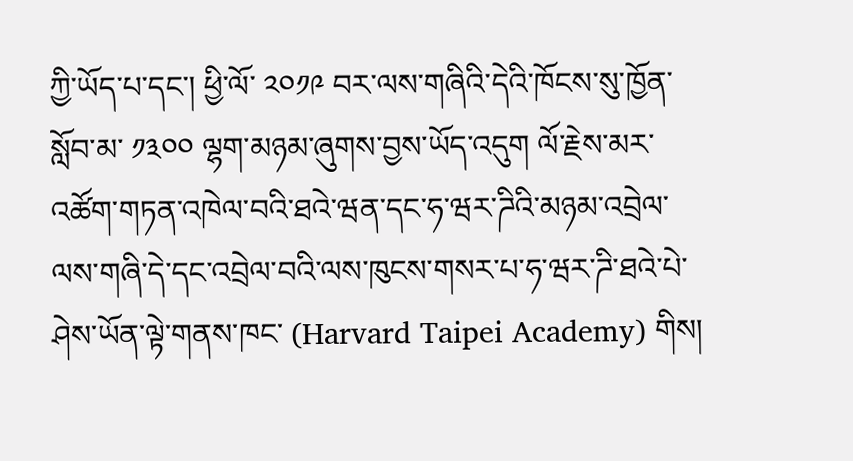ཀྱི་ཡོད་པ་དང་། ཕྱི་ལོ་ ༢༠༡༩ བར་ལས་གཞིའི་དེའི་ཁོངས་སུ་ཁྱོན་སློབ་མ་ ༡༣༠༠ ལྷག་མཉམ་ཞུགས་བྱས་ཡོད་འདུག ལོ་རྗེས་མར་འཚོག་གཏན་འཁེལ་བའི་ཐའེ་ཝན་དང་ཧ་ཝར་ཌིའི་མཉམ་འབྲེལ་ལས་གཞི་དེ་དང་འབྲེལ་བའི་ལས་ཁུངས་གསར་པ་ཧ་ཝར་ཌི་ཐའེ་པེ་ཤེས་ཡོན་ལྟེ་གནས་ཁང་ (Harvard Taipei Academy) གིས།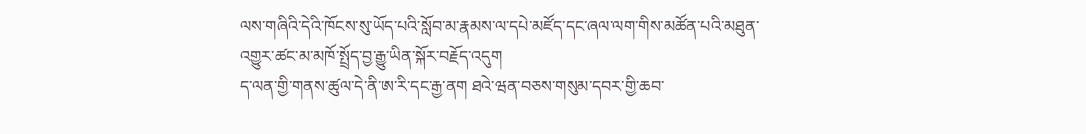ལས་གཞིའི་དེའི་ཁོངས་སུ་ཡོད་པའི་སློབ་མ་རྣམས་ལ་དཔེ་མཛོད་དང་ཞལ་ལག་གིས་མཚོན་པའི་མཐུན་འགྱུར་ཚང་མ་མཁོ་སྤྲོད་བྱ་རྒྱུ་ཡིན་སྐོར་བརྗོད་འདུག
ད་ལན་གྱི་གནས་ཚུལ་དེ་ནི་ཨ་རི་དང་རྒྱ་ནག ཐའེ་ཝན་བཅས་གསུམ་དབར་གྱི་ཆབ་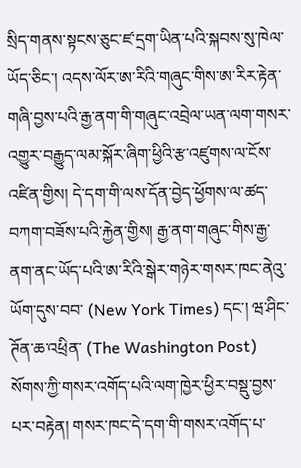སྲིད་གནས་སྟངས་ཅུང་ཛ་དྲག་ཡིན་པའི་སྐབས་སུ་ཁེལ་ཡོད་ཅིང་། འདས་ལོར་ཨ་རིའི་གཞུང་གིས་ཨ་རིར་རྟེན་གཞི་བྱས་པའི་རྒྱ་ནག་གི་གཞུང་འབྲེལ་ཡན་ལག་གསར་འགྱུར་བརྒྱུད་ལམ་སྐོར་ཞིག་ཕྱིའི་རྩ་འཛུགས་ལ་ངོས་འཛིན་གྱིས། དེ་དག་གི་ལས་དོན་བྱེད་ཕྱོགས་ལ་ཚད་བཀག་བཟོས་པའི་རྐྱེན་གྱིས། རྒྱ་ནག་གཞུང་གིས་རྒྱ་ནག་ནང་ཡོད་པའི་ཨ་རིའི་སྒེར་གཉེར་གསར་ཁང་ནེའུ་ཡོག་དུས་བབ་ (New York Times) དང་། ཝ་ཤིང་ཊོན་ཆ་འཕྲིན་ (The Washington Post) སོགས་ཀྱི་གསར་འགོད་པའི་ལག་ཁྱེར་ཕྱིར་བསྡུ་བྱས་པར་བརྟེན། གསར་ཁང་དེ་དག་གི་གསར་འགོད་པ་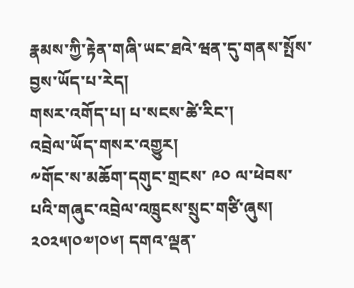རྣམས་ཀྱི་རྟེན་གཞི་ཡང་ཐའེ་ཝན་དུ་གནས་སྤོས་བྱས་ཡོད་པ་རེད།
གསར་འགོད་པ། པ་སངས་ཚེ་རིང་།
འབྲེལ་ཡོད་གསར་འགྱུར།
༸གོང་ས་མཆོག་དགུང་གྲངས་ ༩༠ ལ་ཕེབས་པའི་གཞུང་འབྲེལ་འཁྲུངས་སྲུང་གཙི་ཞུས། ༢༠༢༥།༠༧།༠༦། དགའ་ལྡན་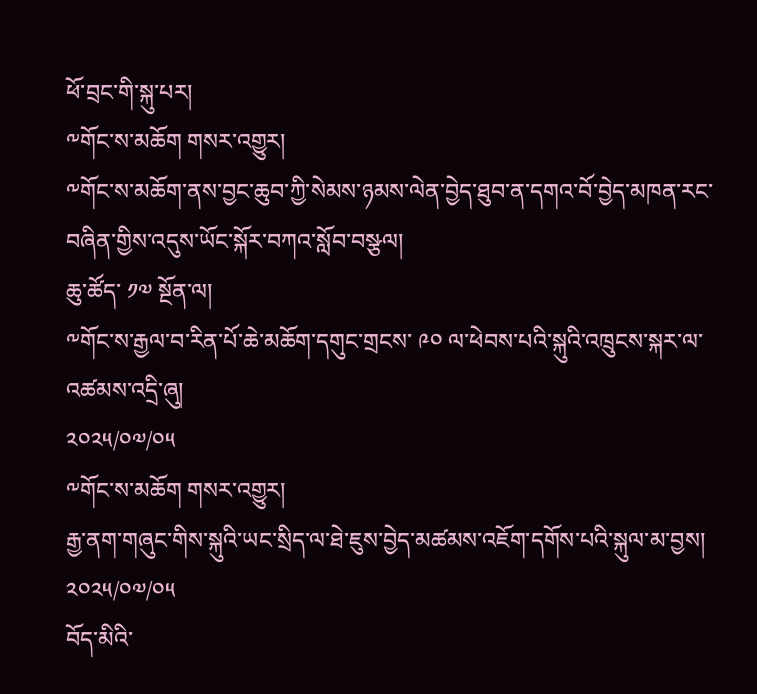ཕོ་བྲང་གི་སྐུ་པར།
༸གོང་ས་མཆོག གསར་འགྱུར།
༸གོང་ས་མཆོག་ནས་བྱང་ཆུབ་ཀྱི་སེམས་ཉམས་ལེན་བྱེད་ཐུབ་ན་དགའ་བོ་བྱེད་མཁན་རང་བཞིན་གྱིས་འདུས་ཡོང་སྐོར་བཀའ་སློབ་བསྩལ།
ཆུ་ཚོད་ ༡༧ སྔོན་ལ།
༸གོང་ས་རྒྱལ་བ་རིན་པོ་ཆེ་མཆོག་དགུང་གྲངས་ ༩༠ ལ་ཕེབས་པའི་སྐུའི་འཁྲུངས་སྐར་ལ་འཚམས་འདྲི་ཞུ།
༢༠༢༥/༠༧/༠༥
༸གོང་ས་མཆོག གསར་འགྱུར།
རྒྱ་ནག་གཞུང་གིས་སྐུའི་ཡང་སྲིད་ལ་ཐེ་ཇུས་བྱེད་མཚམས་འཇོག་དགོས་པའི་སྐུལ་མ་བྱས།
༢༠༢༥/༠༧/༠༥
བོད་མིའི་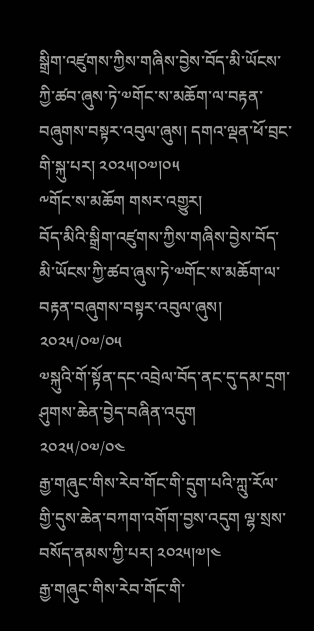སྒྲིག་འཛུགས་ཀྱིས་གཞིས་བྱེས་བོད་མི་ཡོངས་ཀྱི་ཚབ་ཞུས་ཏེ་༧གོང་ས་མཆོག་ལ་བརྟན་བཞུགས་བསྟར་འབུལ་ཞུས། དགའ་ལྡན་ཕོ་བྲང་གི་སྐུ་པར། ༢༠༢༥།༠༧།༠༥
༸གོང་ས་མཆོག གསར་འགྱུར།
བོད་མིའི་སྒྲིག་འཛུགས་ཀྱིས་གཞིས་བྱེས་བོད་མི་ཡོངས་ཀྱི་ཚབ་ཞུས་ཏེ་༧གོང་ས་མཆོག་ལ་བརྟན་བཞུགས་བསྟར་འབུལ་ཞུས།
༢༠༢༥/༠༧/༠༥
༧སྐུའི་གོ་སྟོན་དང་འབྲེལ་བོད་ནང་དུ་དམ་དྲག་ཤུགས་ཆེན་བྱེད་བཞིན་འདུག
༢༠༢༥/༠༧/༠༤
རྒྱ་གཞུང་གིས་རེབ་གོང་གི་དྲུག་པའི་ཀླུ་རོལ་གྱི་དུས་ཆེན་བཀག་འགོག་བྱས་འདུག ལྷ་སྲས་བསོད་ནམས་ཀྱི་པར། ༢༠༢༥།༧།༤
རྒྱ་གཞུང་གིས་རེབ་གོང་གི་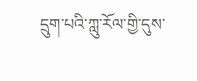དྲུག་པའི་ཀླུ་རོལ་གྱི་དུས་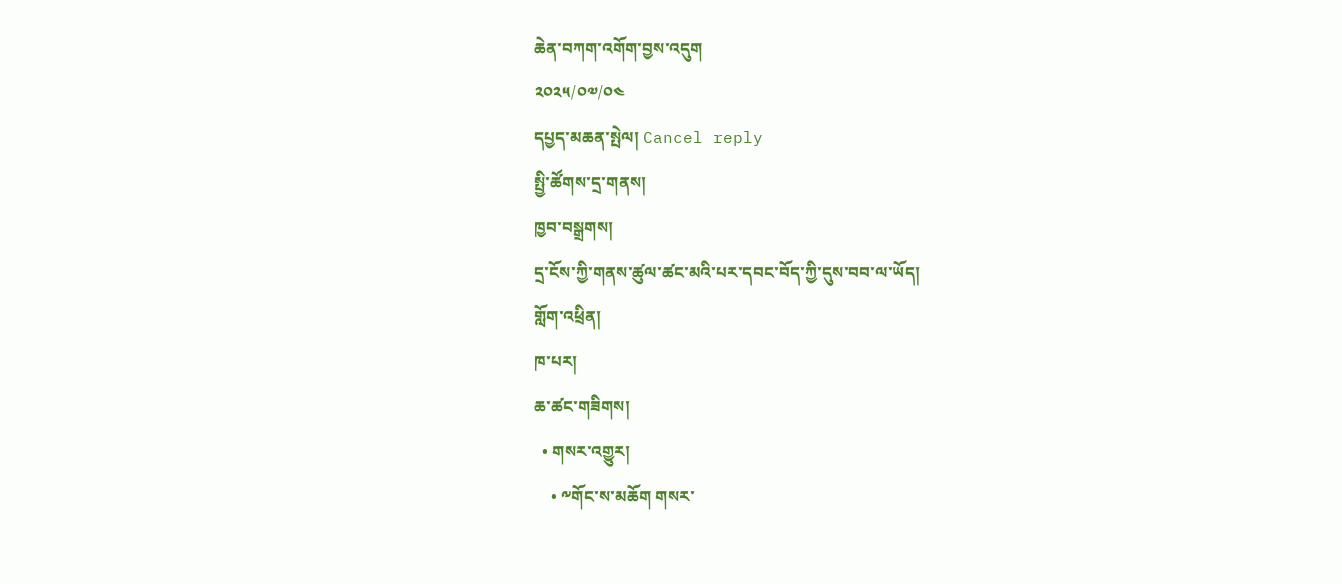ཆེན་བཀག་འགོག་བྱས་འདུག
༢༠༢༥/༠༧/༠༤
དཔྱད་མཆན་སྤེལ། Cancel reply
སྤྱི་ཚོགས་དྲ་གནས།
ཁྱབ་བསྒྲགས།
དྲ་ངོས་ཀྱི་གནས་ཚུལ་ཚང་མའི་པར་དབང་བོད་ཀྱི་དུས་བབ་ལ་ཡོད།
གློག་འཕྲིན།
ཁ་པར།
ཆ་ཚང་གཟིགས།
  • གསར་འགྱུར།
    • ༸གོང་ས་མཆོག གསར་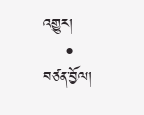འགྱུར།
    • བཙན་བྱོལ།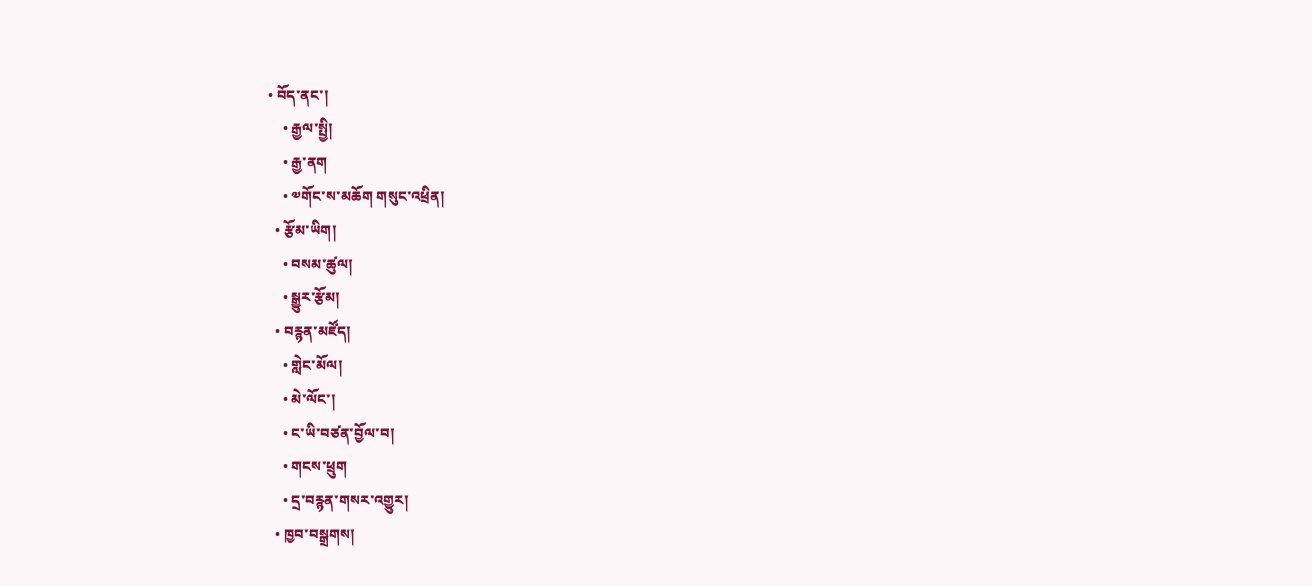• བོད་ནང་།
    • རྒྱལ་སྤྱི།
    • རྒྱ་ནག
    • ༧གོང་ས་མཆོག གསུང་འཕྲིན།
  • རྩོམ་ཡིག།
    • བསམ་ཚུལ།
    • སྒྱུར་རྩོམ།
  • བརྙན་མཛོད།
    • གླེང་མོལ།
    • མེ་ལོང་།
    • ང་ཡི་བཙན་བྱོལ་བ།
    • གངས་ཕྲུག
    • དྲ་བརྙན་གསར་འགྱུར།
  • ཁྱབ་བསྒྲགས།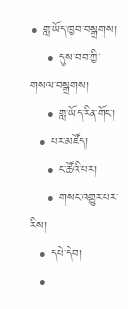• གླ་ཡོད་ཁྱབ་བསྒྲགས།
    • དུས་བབ་ཀྱི་གསལ་བསྒྲགས།
    • གླ་ཡོད་རིན་གོང་།
  • པར་མཛོད།
    • ང་ཚོའི་པར།
    • གསང་འགྱུར་པར་རིས།
  • དཔེ་དེབ།
  •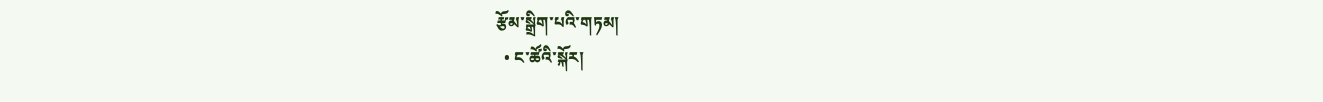རྩོམ་སྒྲིག་པའི་གཏམ།
  • ང་ཚོའི་སྐོར།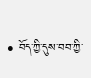• བོད་ཀྱི་དུས་བབ་ཀྱི་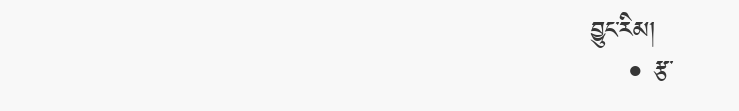བྱུང་རིམ།
    • རྩ་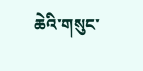ཆེའི་གསུང་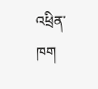འཕྲིན་ཁག